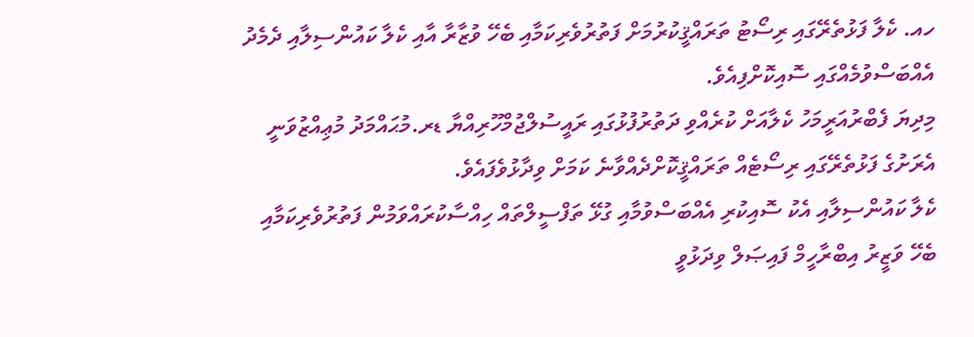ހއ. ކެލާ ފަޅުތެރޭގައި ރިސޯޓު ތަރައްޤީކުރުމަށް ފަތުރުވެރިކަމާއި ބެހޭ ވުޒާރާ އާއި ކެލާ ކައުންސިލާއި ދެމެދު އެއްބަސްވުމެއްގައި ސޮއިކޮށްފިއެވެ.
މިދިޔަ ފެބްރުއަރީމަހު ކެލާއަށް ކުރެއްވި ދަތުރުފުޅުގައި ރައީސުލްޖުމްހޫރިއްޔާ ޑރ.މުޙައްމަދު މުޢިއްޒުވަނީ އެރަށުގެ ފަޅުތެރޭގައި ރިސޯޓެއް ތަރައްޤީކޮށްދެއްވާނެ ކަމަށް ވިދާޅުވެފައެވެ.
ކެލާ ކައުންސިލާއި އެކު ސޮއިކުރި އެއްބަސްވުމާއި ގުޅޭ ތަފްސީލްތައް ހިއްސާކުރައްވަމުން ފަތުރުވެރިކަމާއި ބެހޭ ވަޒީރު އިބްރާހީމް ފައިޞަލް ވިދަޅުވީ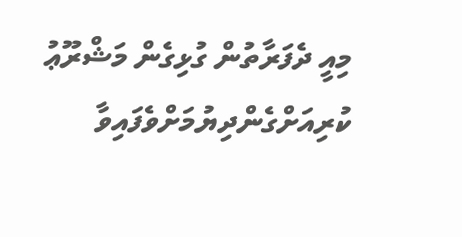މިއީ ދެފަރާތުން ގުޅިގެން މަޝްރޫޢު ކުރިއަށްގެންދިޔުމަށްވެފައިވާ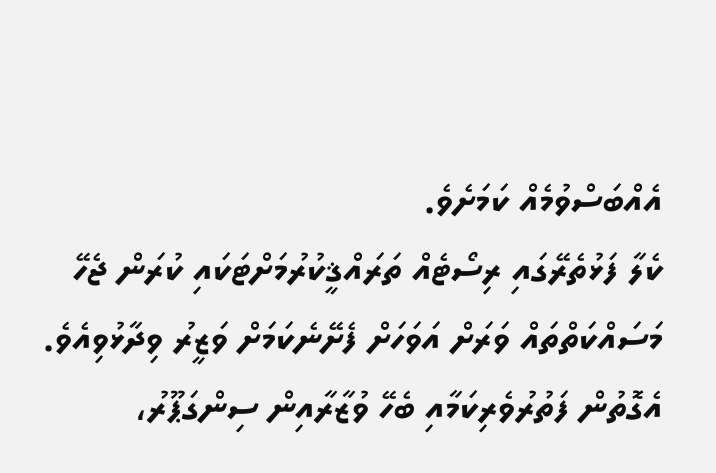އެއްބަސްވުމެއް ކަމަށެވެ.
ކެލާ ފަޅުތެރޭގައި ރިސޯޓެއް ތަރައްޤީކުރުމަށްޓަކައި ކުރަން ޖެހޭ މަސައްކަތްތައް ވަރަށް އަވަހަށް ފެށޭނެކަމަށް ވަޒީރު ވިދާޅުވިއެވެ. އެގޮތުން ފަތުރުވެރިކަމާއި ބެހޭ ވުޒާރާއިން ސިންގަޕޫރު،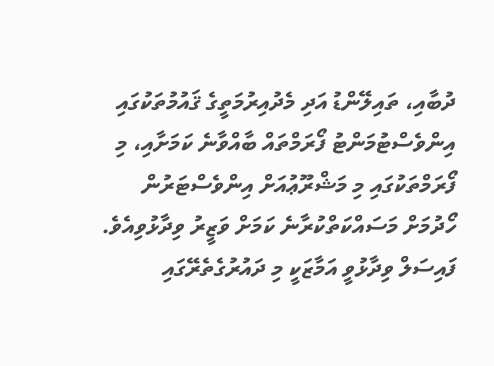ދުބާއި، ތައިލޭންޑު އަދި މެދުއިރުމަތީގެ ޤައުމުތަކުގައި އިންވެސްޓުމަންޓު ފޯރަމްތައް ބާއްވާނެ ކަމަށާއި، މި ފޯރަމްތަކުގައި މި މަޝްރޫޢުއަށް އިންވެސްޓަރުން ހޯދުމަށް މަސައްކަތްކުރާނެ ކަމަށް ވަޒީރު ވިދާޅުވިއެވެ.
ފައިސަލް ވިދާޅުވީ އަމާޒަކީ މި ދައުރުގެތެރޭގައި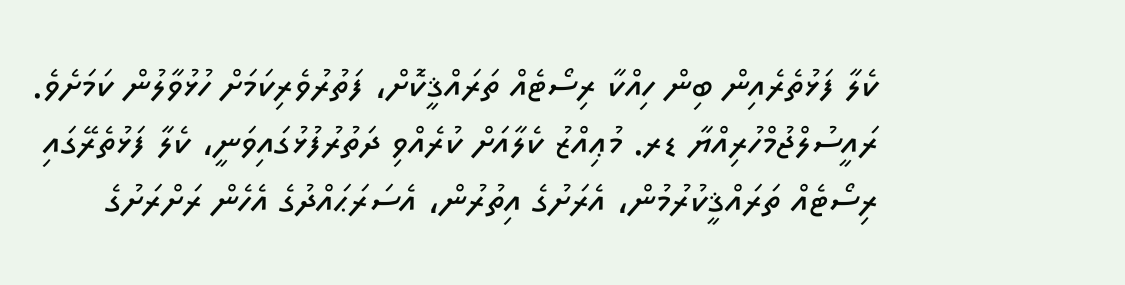ކެލާ ފަޅުތެރެއިން ބިން ހިއްކާ ރިސޯޓެއް ތަރައްޤީކޮށް، ފަތުރުވެރިކަމަށް ހުޅުވާލުން ކަމަށެވެ.
ރައީސުލްޖުމްހުރިއްޔާ ޑރ. މުޢިއްޒު ކެލާއަށް ކުރެއްވި ދަތުރުފުޅުގައިވަނީ، ކެލާ ފަޅުތެރޭގައި ރިސޯޓެއް ތަރައްޤީކުރުމުން، އެރަށުގެ އިތުރުން، އެސަރަޙައްދުގެ އެހެން ރަށްރަށުގެ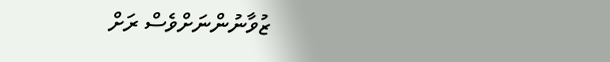ޒުވާނުންނަށްވެސް ރަށް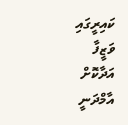ކައިރީގައި ވަޒީފާ އަދާކޮށް އާމްދަނީ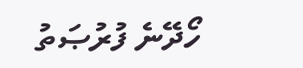ހޯދޭނެ ފުރުޞަތު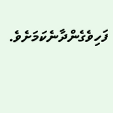ފަހިވެގެންދާނެކަމަށެވެ.